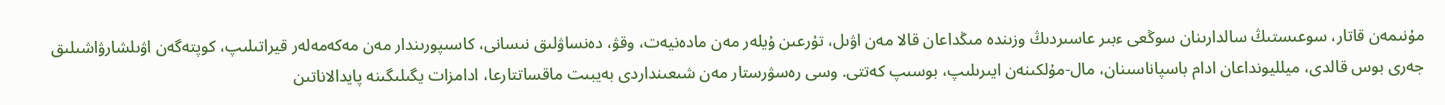مۇنىمەن قاتار، سوعىستىڭ سالدارىنان سوڭعى ءبىر عاسىردىڭ وزىندە مىڭداعان قالا مەن اۋىل، تۇرعىن ۇيلەر مەن مادەنيەت، وقۋ، دەنساۋلىق نىسانى، كاسىپورىندار مەن مەكەمەلەر قيراتىلىپ، كوپتەگەن اۋىلشارۋاشىلىق جەرى بوس قالدى، ميلليونداعان ادام باسپاناسىنان، مال-مۇلكىنەن ايىرىلىپ، بوسىپ كەتتى. وسى رەسۋرستار مەن شىعىنداردى بەيبىت ماقساتتارعا، ادامزات يگىلىگىنە پايدالاناتىن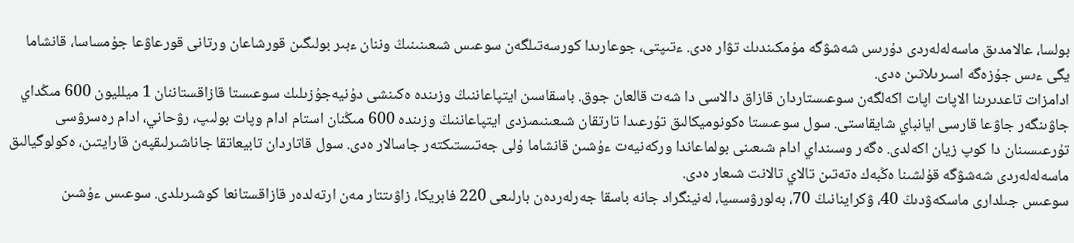بولسا، عالامدىق ماسەلەلەردى دۇرىس شەشۋگە مۇمكىندىك تۋار ەدى. ءتىپتى، جوعارىدا كورسەتىلگەن سوعىس شىعىنىنىڭ وننان ءبىر بولىگىن قورشاعان ورتانى قورعاۋعا جۇمساسا، قانشاما يگى ءىس جۇزەگە اسىرىلاتىن ەدى.
ادامزات تاعدىرىنا الاپات اپات اكەلگەن سوعىستاردان قازاق دالاسى دا شەت قالعان جوق. باسقاسىن ايتپاعاننىڭ وزىندە ەكىنشى دۇنيەجۇزىلىك سوعىستا قازاقستاننان 1 ميلليون 600 مىڭداي جاۋىنگەر جاۋعا قارسى ايانباي شايقاستى. سول سوعىستا ەكونوميكالىق تۇرعىدا تارتقان شىعىنىمىزدى ايتپاعاننىڭ وزىندە 600 مىڭنان استام ادام وپات بولىپ، رۋحاني، ادام رەسرۋسى تۇرعىسىنان دا كوپ زيان اكەلدى. ەگەر وسىنداي ادام شىعىنى بولماعاندا وركەنيەت ءۇشىن قانشاما ۇلى جەتىستىكتەر جاسالار ەدى. سول قاتاردان تابيعاتقا جاناشىرلىقپەن قارايتىن، ەكولوگيالىق ماسەلەلەردى شەشۋگە قۇلشىنا ەڭبەك ەتەتىن تالاي تالانت شىعار ەدى.
سوعىس جىلدارى ماسكەۋدىڭ 40، ۋكراينانىڭ 70، بەلورۋسسيا، لەنينگراد جانە باسقا جەرلەردەن بارلىعى 220 فابريكا، زاۋىتتار مەن ارتەلدەر قازاقستانعا كوشىرىلدى. سوعىس ءۇشىن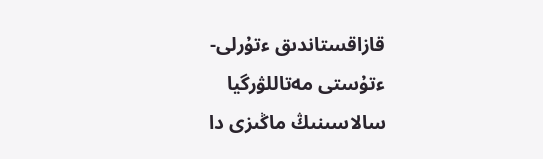قازاقستاندىق ءتۇرلى-ءتۇستى مەتاللۋرگيا سالاسىنىڭ ماڭىزى دا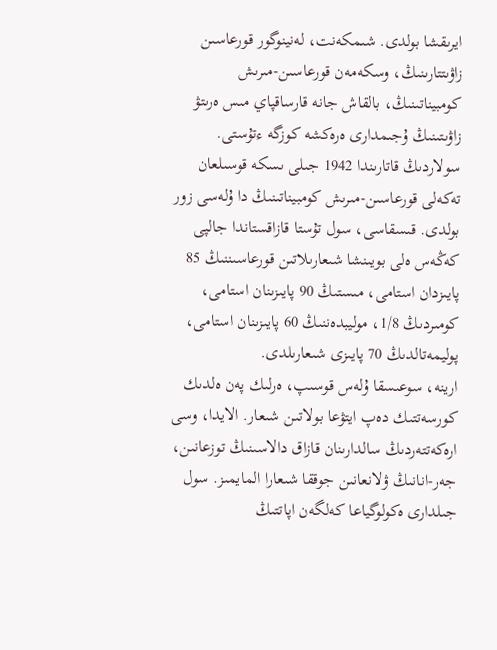ايرىقشا بولدى. شىمكەنت، لەنينوگور قورعاسىن زاۋىتتارىنىڭ، وسكەمەن قورعاسىن-مىرىش كومبيناتىنىڭ، بالقاش جانە قارساقپاي مىس ەرىتۋ زاۋىتىنىڭ ۇجىمدارى ەرەكشە كوزگە ءتۇستى. سولاردىڭ قاتارىندا 1942 جىلى ىسكە قوسىلعان تەكەلى قورعاسىن-مىرىش كومبيناتىنىڭ دا ۇلەسى زور بولدى. قىسقاسى، سول تۇستا قازاقستاندا جالپى كەڭەس ەلى بويىنشا شىعارىلاتىن قورعاسىننىڭ 85 پايىزدان استامى، مىستىڭ 90 پايىزىنان استامى، كومىردىڭ 1/8، موليبدەننىڭ 60 پايىزىنان استامى، پوليمەتالدىڭ 70 پايىزى شىعارىلدى.
ارينە، سوعىسقا ۇلەس قوسىپ، ەرلىك پەن ەلدىك كورسەتتىك دەپ ايتۋعا بولاتىن شىعار. الايدا، وسى ارەكەتتەردىڭ سالدارىنان قازاق دالاسىنىڭ توزعانىن، جەر-انانىڭ ۋلانعانىن جوققا شىعارا المايمىز. سول جىلدارى ەكولوگياعا كەلگەن اپاتتىڭ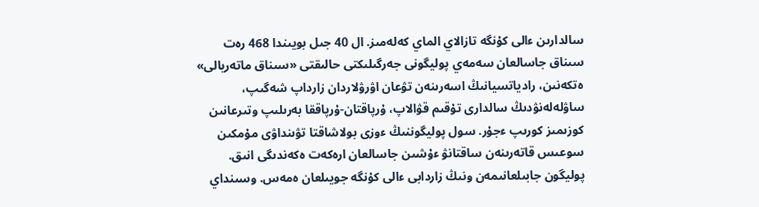سالدارىن ءالى كۇنگە تازالاي الماي كەلەمىز. ال 40 جىل بويىندا 468 رەت سىناق جاسالعان سەمەي پوليگونى جەرگىلىكتى حالىقتى «سىناق ماتەريالى» ەتكەنىن، رادياتسيانىڭ اسەرىنەن تۋعان اۋرۋلاردان زارداپ شەگىپ، ساۋلەلەنۋدىڭ سالدارى تۇقىم قۋالاپ، ۇرپاقتان-ۇرپاققا بەرىلىپ وتىرعانىن كوزىمىز كورىپ ءجۇر. سول پوليگوننىڭ ءوزى بولاشاقتا تۋىنداۋى مۇمكىن سوعىس قاتەرىنەن ساقتانۋ ءۇشىن جاسالعان ارەكەت ەكەندىگى انىق. پوليگون جابىلعانىمەن ونىڭ زاردابى ءالى كۇنگە جويىلعان ەمەس. وسىنداي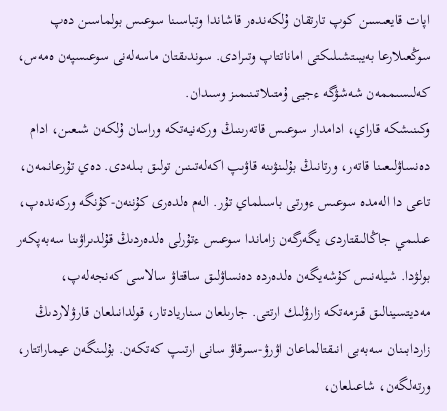اپات قايعىسىن كوپ تارتقان ۇلكەندەر قاشاندا وتباسىنا سوعىس بولماسىن دەپ سوڭعىلارعا بەيبىتشىلىكتى اماناتتاپ وتىرادى. سوندىقتان ماسەلەنى سوعىسپەن ەمەس، كەلىسىممەن شەشۋگە ءجيى ۇمتىلاتىنىمىز وسىدان.
وكىنىشكە قاراي، ادامدار سوعىس قاتەرىنىڭ وركەنيەتكە وراسان ۇلكەن شىعىن، ادام دەنساۋلىعىنا قاتەر، ورتانىڭ بۇلىنۋىنە قاۋىپ اكەلەتىنىن تولىق بىلەدى. دەي تۇرعانمەن، تاعى دا الەمدە سوعىس ءورتى باسىلماي تۇر. الەم ەلدەرى كۇننەن-كۇنگە وركەندەپ، عىلىمي جاڭالىقتاردى يگەرگەن زاماندا سوعىس ءتۇرلى ەلدەردىڭ قۇلدىراۋىنا سەبەپكەر بولۋدا. شيلەنىس كۇشەيگەن ەلدەردە دەنساۋلىق ساقتاۋ سالاسى كەنجەلەپ، مەديتسينالىق قىزمەتكە زارۋلىك ارتتى. جارىلعان سناريادتار، قولدانىلعان قارۋلاردىڭ زاردابىنان سەبەبى انىقتالماعان اۋرۋ-سىرقاۋ سانى ارتىپ كەتكەن. بۇلىنگەن عيماراتتار، ورتەلگەن، شاعىلعان،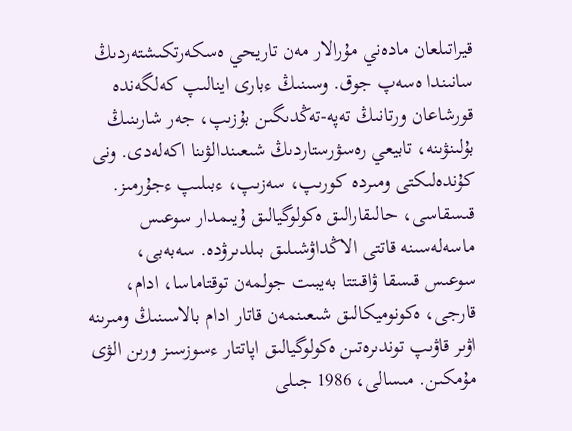قيراتىلعان مادەني مۇرالار مەن تاريحي ەسكەرتكىشتەردىڭ سانىندا ەسەپ جوق. وسىنىڭ ءبارى اينالىپ كەلگەندە قورشاعان ورتانىڭ تەپە-تەڭدىگىن بۇزىپ، جەر شارىنىڭ بۇلىنۋىنە، تابيعي رەسۋرستاردىڭ شىعىندالۋىنا اكەلەدى. ونى كۇندەلىكتى ومىردە كورىپ، سەزىپ، ءبىلىپ ءجۇرمىز.
قىسقاسى، حالىقارالىق ەكولوگيالىق ۇيىمدار سوعىس ماسەلەسىنە قاتتى الاڭداۋشىلىق بىلدىرۋدە. سەبەبى، سوعىس قىسقا ۋاقىتتا بەيبىت جولمەن توقتاماسا، ادام، قارجى، ەكونوميكالىق شىعىنمەن قاتار ادام بالاسىنىڭ ومىرىنە اۋىر قاۋىپ توندىرەتىن ەكولوگيالىق اپاتتار ءسوزسىز ورىن الۋى مۇمكىن. مىسالى، 1986 جىلى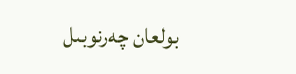بولعان چەرنوبىل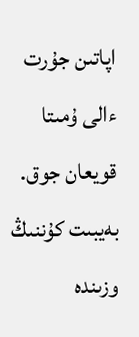اپاتىن جۇرت ءالى ۇمىتا قويعان جوق. بەيبىت كۇننىڭ وزىندە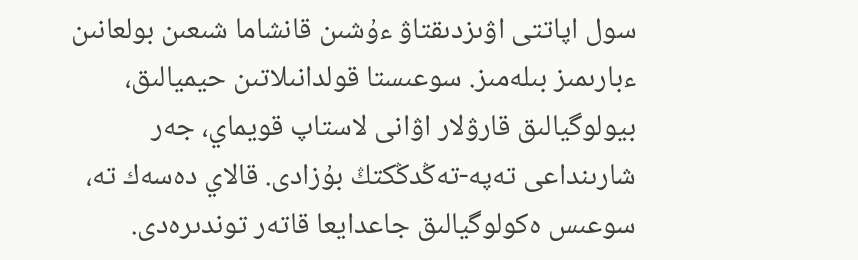سول اپاتتى اۋىزدىقتاۋ ءۇشىن قانشاما شىعىن بولعانىن ءبارىمىز بىلەمىز. سوعىستا قولدانىلاتىن حيميالىق، بيولوگيالىق قارۋلار اۋانى لاستاپ قويماي، جەر شارىنداعى تەپە-تەڭدڭكتڭ بۇزادى. قالاي دەسەك تە، سوعىس ەكولوگيالىق جاعدايعا قاتەر توندىرەدى.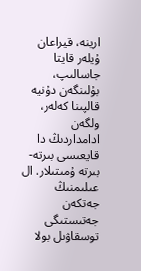ارينە، قيراعان ۇيلەر قايتا جاسالىپ، بۇلىنگەن دۇنيە قالپىنا كەلەر، ولگەن ادامداردىڭ دا قايعىسى بىرتە-بىرتە ۇمىتىلار. ال عىلىمنىڭ جەتكەن جەتىستىگى توسقاۋىل بولا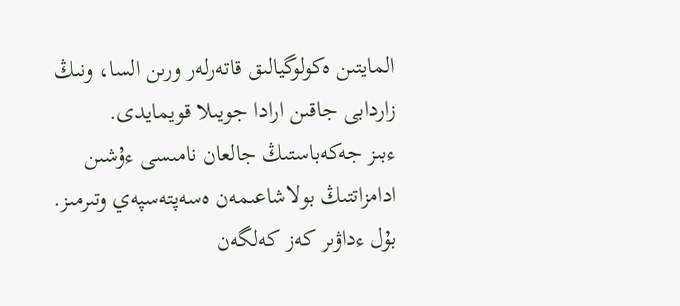المايتىن ەكولوگيالىق قاتەرلەر ورىن السا، ونىڭ زاردابى جاقىن ارادا جويىلا قويمايدى.
ءبىز جەكەباستىڭ جالعان نامىسى ءۇشىن ادامزاتتىڭ بولاشاعىمەن ەسەپتەسپەي وتىرمىز. بۇل ءداۋىر كەز كەلگەن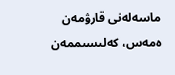ماسەلەنى قارۋمەن ەمەس، كەلىسىممەن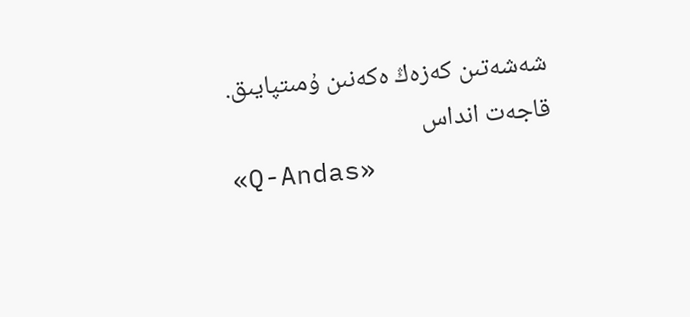شەشەتىن كەزەڭ ەكەنىن ۇمىتپايىق.
قاجەت انداس
«Q-Andas»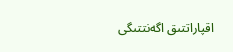اقپاراتتىق اگەنتتىگى